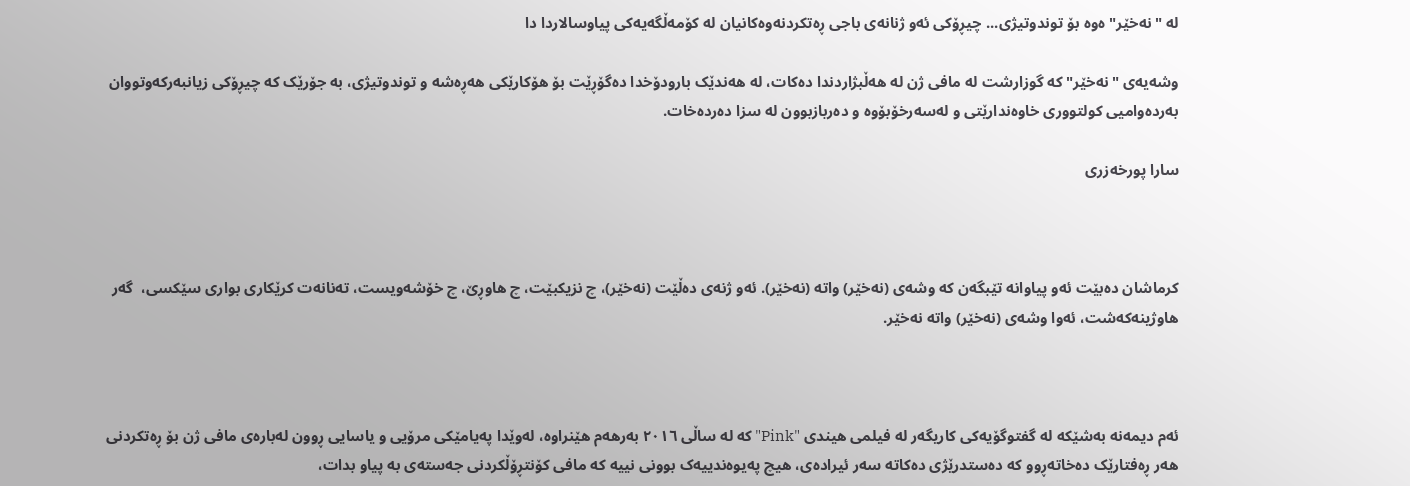لە "نەخێر"ەوە بۆ توندوتیژی... چیڕۆکی ئەو ژنانەی باجی ڕەتکردنەوەکانیان لە کۆمەڵگەیەکی پیاوسالاردا دا

وشەیەی "نەخێر" کە گوزارشت لە مافی ژن لە هەڵبژاردندا دەکات، لە هەندێک بارودۆخدا دەگۆڕێت بۆ هۆکارێکی هەڕەشە و توندوتیژی، بە جۆرێک کە چیڕۆکی زیانبەرکەوتووان بەردەوامیی کولتووری خاوەندارێتی و لەسەرخۆبۆوە و دەربازبوون لە سزا دەردەخات.

سارا پورخەزری



کرماشان دەبێت ئەو پیاوانە تێبگەن کە وشەی (نەخێر) واتە (نەخێر). ئەو ژنەی دەڵێت (نەخێر)، چ نزیکبێت، چ هاوڕێ، چ خۆشەویست، تەنانەت کرێکاری بواری سێکسی،  گەر هاوژینەکەشت، ئەوا وشەی (نەخێر) واتە نەخێر.



ئەم دیمەنە بەشێکە لە گفتوگۆیەکی کاریگەر لە فیلمی هیندی "Pink" کە لە ساڵی ٢٠١٦ بەرهەم هێنراوە، لەوێدا پەیامێکی مرۆیی و یاسایی ڕوون لەبارەی مافی ژن بۆ ڕەتکردنی هەر ڕەفتارێک دەخاتەڕوو کە دەستدرێژی دەکاتە سەر ئیرادەی، هیچ پەیوەندییەک بوونی نییە کە مافی کۆنتڕۆڵکردنی جەستەی بە پیاو بدات،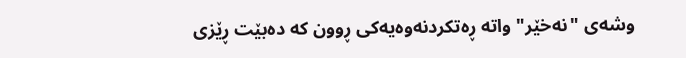وشەی "نەخێر" واتە ڕەتکردنەوەیەکی ڕوون کە دەبێت ڕێزی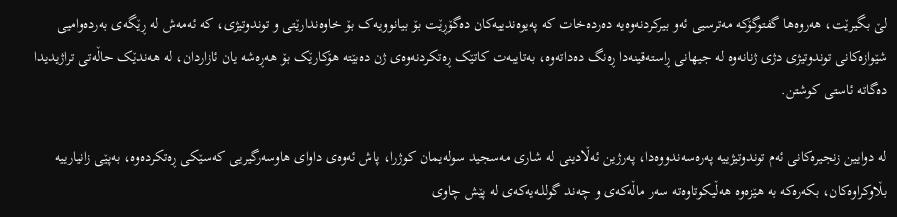لێ بگیرێت، هەروەها گفتوگۆکە مەترسیی ئەو بیرکردنەوەیە دەردەخات کە پەیوەندییەکان دەگۆڕێت بۆ بیانوویەک بۆ خاوەندارێتی و توندوتیژی، کە ئەمەش لە ڕێگەی بەردەوامیی شێوازەکانی توندوتیژی دژی ژنانەوە لە جیهانی ڕاستەقینەدا ڕەنگ دەداتەوە، بەتایبەت کاتێک ڕەتکردنەوەی ژن دەبێتە هۆکارێک بۆ هەڕەشە یان ئازاردان، لە هەندێک حاڵەتی تراژیدیدا دەگاتە ئاستی کوشتن.

لە دوایین زنجیرەکانی ئەم توندوتیژییە پەرەسەندووەدا، پەرژین ئەڵادینی لە شاری مەسجید سولەیمان کوژرا، پاش ئەوەی داوای هاوسەرگیریی کەسێکی ڕەتکردەوە، بەپێی زانیارییە بڵاوکراوەکان، بکەرەکە بە هێزەوە هەڵیكوتاوەتە سەر ماڵەکەی و چەند گوللـەیەکەی لە پێش چاوی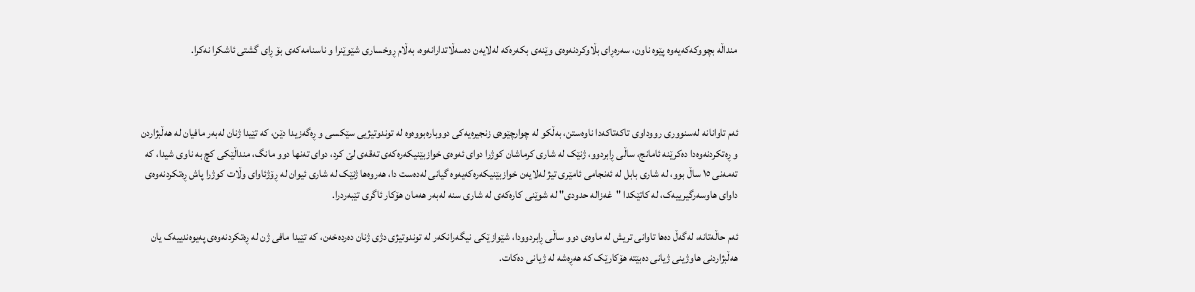منداڵە بچووکەکەیەوە پێوە ناون، سەرەڕای بڵاوکردنەوەی وێنەی بکەرەکە لەلایەن دەسەڵاتدارانەوە، بەڵام ڕوخساری شێوێنرا و ناسنامەکەی بۆ ڕای گشتی ئاشکرا نەکرا.



ئەم تاوانانە لەسنووری رووداوی تاكەتاكەدا ناوەستن، بەڵکو لە چوارچێوەی زنجیرەیەکی دووبارەبووەوە لە توندوتیژیی سێکسی و ڕەگەزیدا دێن، کە تێیدا ژنان لەبەر مافیان لە هەڵبژاردن و ڕەتکردنەوەدا دەکرێنە ئامانج، ساڵی ڕابردوو، ژنێک لە شاری کرماشان کوژرا دوای ئەوەی خوازبێنیکەرەکەی تەقەی لێ کرد، دوای تەنها دوو مانگ، منداڵێکی کچ بە ناوی شیدا، کە تەمەنی ١٥ ساڵ بوو، لە شاری بابل لە ئەنجامی ئامێری تیژ لەلایەن خوازبێنیکەرەکەیەوە گیانی لەدەست دا، هەروەها ژنێک لە شاری ئیوان لە ڕۆژئاوای وڵات کوژرا پاش ڕەتکردنەوەی داوای هاوسەرگیرییەک، لە کاتێکدا "غەزالە حدودی" لە شوێنی کارەکەی لە شاری سنە لەبەر هەمان هۆکار ئاگری تێبەردرا.

ئەم حاڵەتانە، لەگەڵ دەها تاوانی تریش لە ماوەی دوو ساڵی ڕابردوودا، شێوازێکی نیگەرانکەر لە توندوتیژی دژی ژنان دەردەخەن، کە تێیدا مافی ژن لە ڕەتکردنەوەی پەیوەندییەک یان هەڵبژاردنی هاوژینی ژیانی دەبێتە هۆکارێک کە هەڕەشە لە ژیانی دەکات.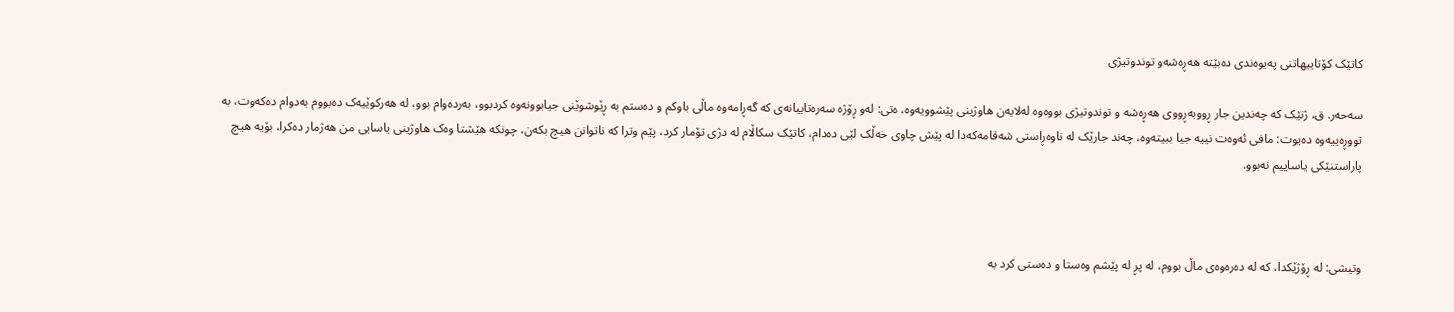کاتێک کۆتاییهاتنی پەیوەندی دەبێتە هەڕەشەو توندوتیژی

سەحەر. ق، ژنێک کە چەندین جار ڕووبەڕووی هەڕەشە و توندوتیژی بووەوە لەلایەن هاوژینی پێشوویەوە، ەتی: لەو ڕۆژە سەرەتاییانەی کە گەڕامەوە ماڵی باوکم و دەستم بە ڕێوشوێنی جیابوونەوە کردبوو، بەردەوام بوو، لە هەرکوێیەک دەبووم بەدوام دەکەوت، بە تووڕەییەوە دەیوت: مافی ئەوەت نییە جیا ببیتەوە، چەند جارێک لە ناوەڕاستی شەقامەکەدا لە پێش چاوی خەڵک لێی دەدام، کاتێک سکاڵام لە دژی تۆمار کرد، پێم وترا کە ناتوانن هیچ بکەن، چونکە هێشتا وەک هاوژینی یاسایی من هەژمار دەکرا، بۆیە هیچ پاراستنێکی یاساییم نەبوو.



وتیشی: لە ڕۆژێکدا، کە لە دەرەوەی ماڵ بووم، لە پڕ لە پێشم وەستا و دەستی کرد بە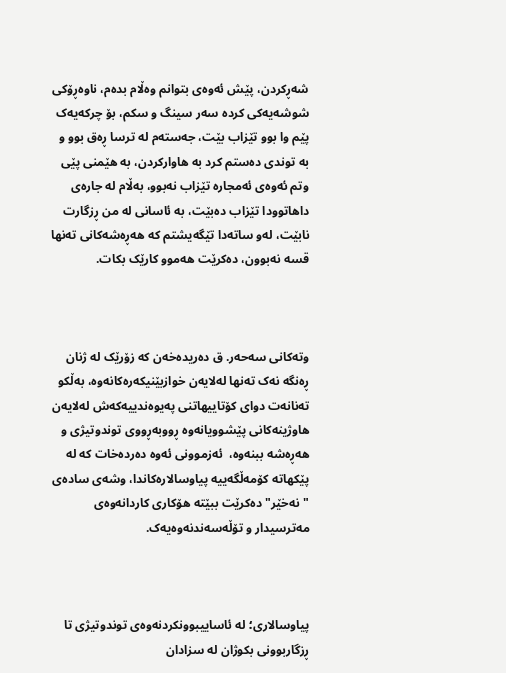شەڕکردن، پێش ئەوەی بتوانم وەڵام بدەم، ناوەڕۆکی شوشەیەکی کردە سەر سینگ و سکم، بۆ چرکەیەک پێم وا بوو تێزاب بێت، جەستەم لە ترسا ڕەق بوو و بە توندی دەستم کرد بە هاوارکردن، بە هێمنی پێی وتم ئەوەی ئەمجارە تێزاب نەبوو، بەڵام لە جارەی داهاتوودا تێزاب دەبێت، بە ئاسانی لە من ڕزگارت نابێت، لەو ساتەدا تێگەیشتم کە هەڕەشەکانی تەنها قسە نەبوون، دەکرێت هەموو کارێک بکات.



وتەکانی سەحەر. ق دەریدەخەن کە زۆرێک لە ژنان ڕەنگە نەک تەنها لەلایەن خوازبێنیکەرەکانەوە، بەڵکو تەنانەت دوای کۆتاییهاتنی پەیوەندییەکەش لەلایەن هاوژینەکانی پێشوویانەوە ڕووبەڕووی توندوتیژی و هەڕەشە ببنەوە،  ئەزموونی ئەوە دەردەخات کە لە پێکهاتە کۆمەڵگەییە پیاوسالارەکاندا، وشەی سادەی "نەخێر" دەکرێت ببێتە هۆکاری کاردانەوەی مەترسیدار و تۆڵەسەندنەوەیەک.



پیاوسالاری؛ لە ئاساییبوونکردنەوەی توندوتیژی تا ڕزگاربوونی بکوژان لە سزادان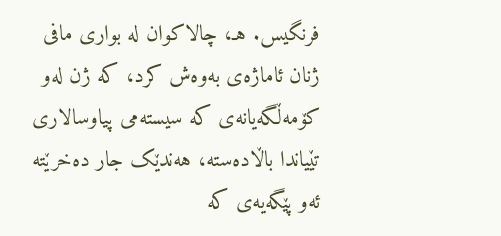فرنگیس. هـ، چالاکوان لە بواری مافی ژنان ئاماژەی بەوەش کرد، کە ژن لەو کۆمەڵگەیانەی کە سیستەمی پیاوسالاری تێیاندا باڵادەستە، هەندێک جار دەخرێتە ئەو پێگەیەی کە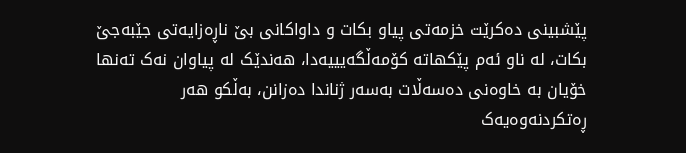پێشبینی دەکرێت خزمەتی پیاو بکات و داواکانی بێ ناڕەزایەتی جێبەجێ بکات، لە ناو ئەم پێکهاتە کۆمەڵگەیییەدا، هەندێک لە پیاوان نەک تەنها خۆیان بە خاوەنی دەسەڵات بەسەر ژناندا دەزانن، بەڵکو هەر ڕەتکردنەوەیەک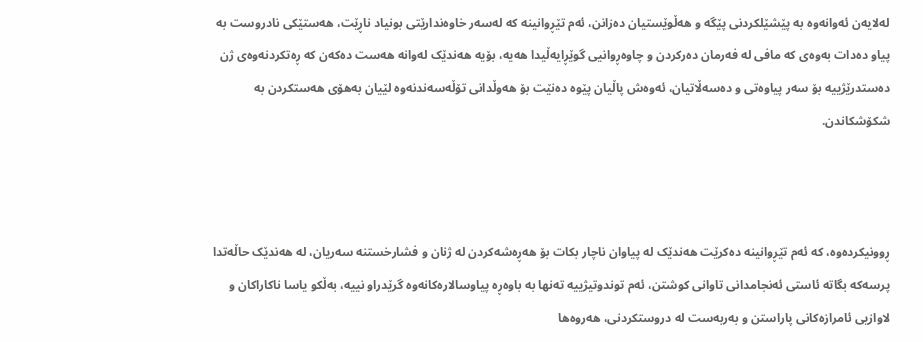لەلایەن ئەوانەوە بە پێشێلکردنی پێگە و هەڵوێستیان دەزانن، ئەم تێڕوانینە کە لەسەر خاوەندارێتی بونیاد ناڕێت، هەستێکی نادروست بە پیاو دەدات بەوەی کە مافی لە فەرمان دەرکردن و چاوەڕوانیی گوێڕایەڵیدا هەیە، بۆیە هەندێک لەوانە هەست دەکەن کە ڕەتکردنەوەی ژن دەستدرێژییە بۆ سەر پیاوەتی و دەسەڵاتیان، ئەوەش پاڵیان پێوە دەنێت بۆ هەوڵدانی تۆڵەسەندنەوە لێیان بەهۆی هەستکردن بە شکۆشکاندن.



ڕوونیکردەوە، کە ئەم تێڕوانینە دەکرێت هەندێک لە پیاوان ناچار بکات بۆ هەڕەشەکردن لە ژنان و فشارخستنە سەریان، لە هەندێک حاڵەتدا پرسەکە بگاتە ئاستی ئەنجامدانی تاوانی کوشتن، ئەم توندوتیژییە تەنها بە باوەڕە پیاوسالارەکانەوە گرێدراو نییە، بەڵکو یاسا ناکاراکان و لاوازیی ئامرازەکانی پاراستن و بەربەست لە دروستکردنی، هەروەها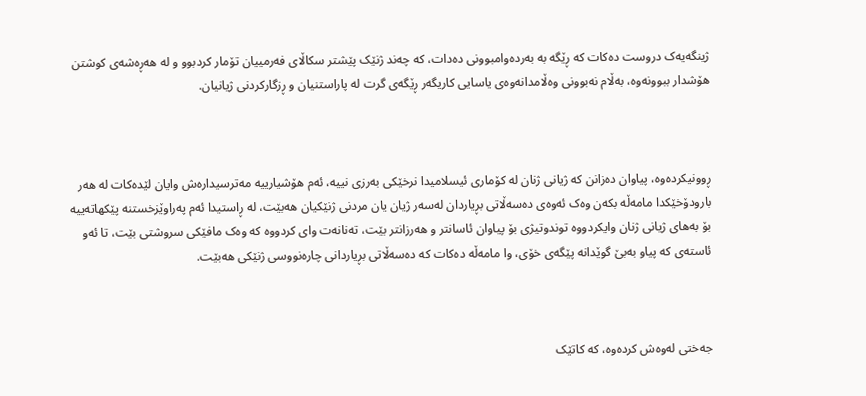ژینگەیەک دروست دەکات کە ڕێگە بە بەردەوامبوونی دەدات، کە چەند ژنێک پێشتر سکاڵای فەرمییان تۆمار کردبوو و لە هەڕەشەی کوشتن هۆشدار ببوونەوە، بەڵام نەبوونی وەڵامدانەوەی یاسایی کاریگەر ڕێگەی گرت لە پاراستنیان و ڕزگارکردنی ژیانیان.



ڕوونیکردەوە، پیاوان دەزانن کە ژیانی ژنان لە کۆماری ئیسلامیدا نرخێکی بەرزی نییە، ئەم هۆشیارییە مەترسیدارەش وایان لێدەکات لە هەر بارودۆخێکدا مامەڵە بکەن وەک ئەوەی دەسەڵاتی بڕیاردان لەسەر ژیان یان مردنی ژنێکیان هەبێت، لە ڕاستیدا ئەم پەراوێزخستنە پێکهاتەییە بۆ بەهای ژیانی ژنان وایکردووە توندوتیژی بۆ پیاوان ئاسانتر و هەرزانتر بێت، تەنانەت وای کردووە کە وەک مافێکی سروشتی بێت، تا ئەو ئاستەی کە پیاو بەبێ گوێدانە پێگەی خۆی، وا مامەڵە دەکات کە دەسەڵاتی بڕیاردانی چارەنووسی ژنێکی هەبێت.



جەختی لەوەش کردەوە، کە کاتێک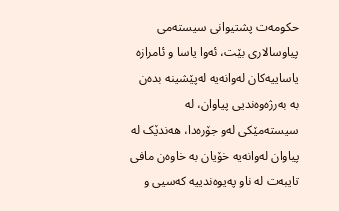حکومەت پشتیوانی سیستەمی پیاوسالاری بێت، ئەوا یاسا و ئامرازە یاساییەکان لەوانەیە لەپێشینە بدەن بە بەرژەوەندیی پیاوان، لە سیستەمێکی لەو جۆرەدا، هەندێک لە پیاوان لەوانەیە خۆیان بە خاوەن مافی تایبەت لە ناو پەیوەندییە کەسیی و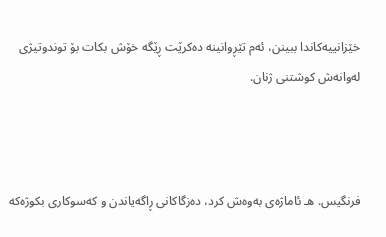خێزانییەکاندا ببینن، ئەم تێڕوانینە دەکرێت ڕێگە خۆش بکات بۆ توندوتیژی لەوانەش کوشتنی ژنان.



فرنگیس. هـ ئاماژەی بەوەش کرد، دەزگاکانی ڕاگەیاندن و کەسوکاری بکوژەکە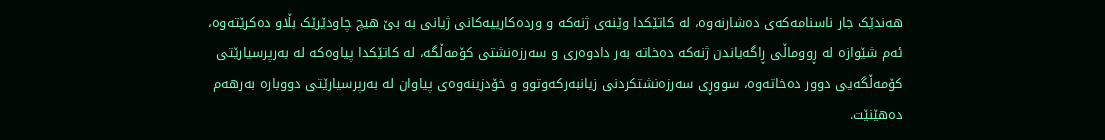هەندێک جار ناسنامەکەی دەشارنەوە، لە کاتێکدا وێنەی ژنەکە و وردەکارییەکانی ژیانی بە بێ هیچ چاودێرێک بڵاو دەکرێتەوە، ئەم شێوازە لە ڕووماڵی ڕاگەیاندن ژنەکە دەخاتە بەر دادوەری و سەرزەنشتی کۆمەڵگە، لە کاتێکدا پیاوەکە لە بەرپرسیارێتی کۆمەڵگەیی دوور دەخاتەوە، سووڕی سەرزەنشتکردنی زیانبەرکەوتوو و خۆدزینەوەی پیاوان لە بەرپرسیارێتی دووبارە بەرهەم دەهێنێت.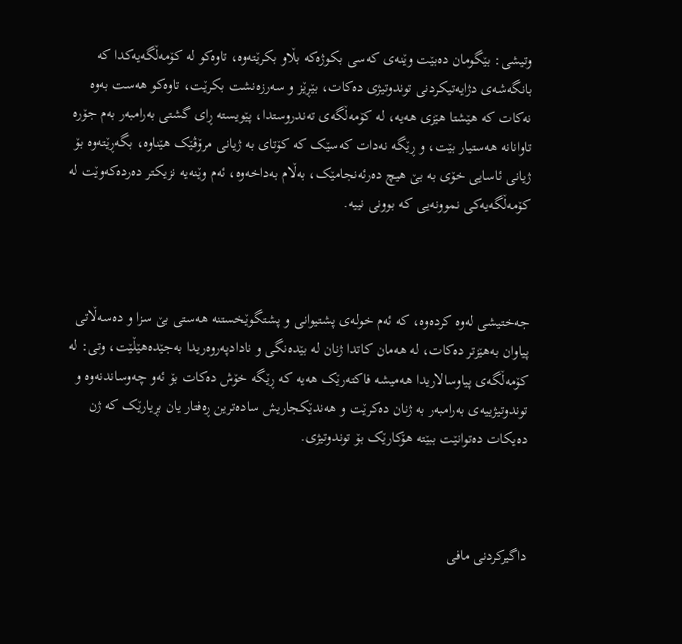وتیشی: بێگومان دەبێت وێنەی کەسی بکوژەکە بڵاو بکرێتەوە، تاوەکو لە کۆمەڵگەیەکدا کە بانگەشەی دژایەتیکردنی توندوتیژی دەکات، بێڕێز و سەرزەنشت بکرێت، تاوەکو هەست بەوە نەکات کە هێشتا هێزی هەیە، لە کۆمەڵگەی تەندروستدا، پێویستە ڕای گشتی بەرامبەر بەم جۆرە تاوانانە هەستیار بێت، و ڕێگە نەدات کەسێک کە کۆتای بە ژیانی مرۆڤێک هێناوە، بگەڕێتەوە بۆ ژیانی ئاسایی خۆی بە بێ هیچ دەرئەنجامێک، بەڵام بەداخەوە، ئەم وێنەیە نزیکتر دەردەکەوێت لە کۆمەڵگەیەکی نموونەیی کە بوونی نییە.



جەختیشی لەوە کردەوە، کە ئەم خولەی پشتیوانی و پشتگوێخستنە هەستی بێ سزا و دەسەڵاتی پیاوان بەهێزتر دەکات، لە هەمان کاتدا ژنان لە بێدەنگی و نادادپەروەریدا بەجێدەهێڵێت، وتی: لە کۆمەڵگەی پیاوسالاریدا هەمیشە فاکتەرێک هەیە کە ڕێگە خۆش دەکات بۆ ئەو چەوساندنەوە و توندوتیژییەی بەرامبەر بە ژنان دەکرێت و هەندێکجاریش سادەترین ڕەفتار یان بڕیارێک کە ژن دەیکات دەتوانێت ببێتە هۆکارێک بۆ توندوتیژی.



داگیرکردنی مافی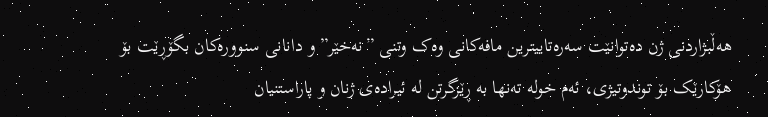هەڵبژاردنی ژن دەتوانێت سەرەتاییترین مافەکانی وەک وتنی ”نەخێر” و دانانی سنوورەکان بگۆڕێت بۆ هۆکارێک بۆ توندوتیژی، ئەم خولە تەنها بە ڕێزگرتن لە ئیرادەی ژنان و پاراستنیان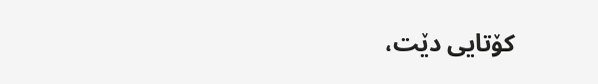کۆتایی دێت،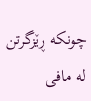چونکە ڕێزگرتن لە مافی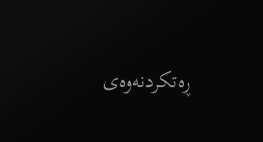ڕەتکردنەوەی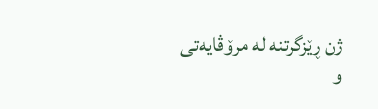ژن ڕێزگرتنە لە مرۆڤایەتی و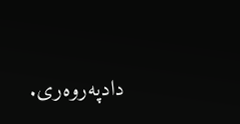دادپەروەری.